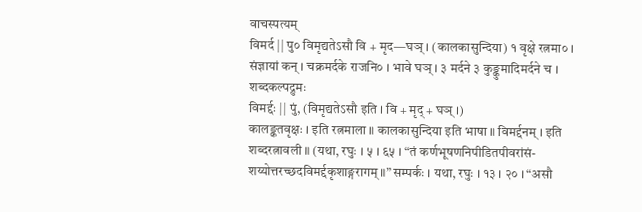वाचस्पत्यम्
विमर्द || पु० विमृद्यतेऽसौ वि + मृद—घञ् । (कालकासुन्दिया) १ वृक्षे रत्नमा० । संज्ञायां कन् । चक्रमर्दके राजनि० । भावे घञ् । ३ मर्दने ३ कुङ्कुमादिमर्दने च ।
शब्दकल्पद्रुमः
विमर्द्दः || पुं, (विमृद्यतेऽसौ इति । वि + मृद् + घञ् ।)
कालङ्कतवृक्षः । इति रत्नमाला ॥ कालकासुन्दिया इति भाषा ॥ विमर्द्दनम् । इति शब्दरत्नावली ॥ (यथा, रघुः । ५ । ६५ । “तं कर्णभूषणनिपीडितपीवरांसं- शय्योत्तरच्छदविमर्द्दकृशाङ्गरागम् ॥” सम्पर्कः । यथा, रघुः । १३ । २० । “असौ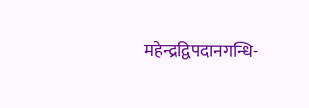महेन्द्रद्विपदानगन्धि-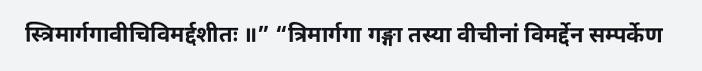स्त्रिमार्गगावीचिविमर्द्दशीतः ॥” “त्रिमार्गगा गङ्गा तस्या वीचीनां विमर्द्देन सम्पर्केण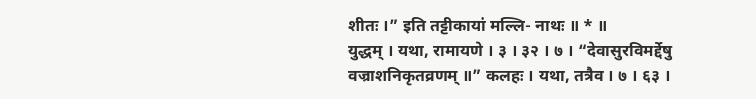शीतः ।” इति तट्टीकायां मल्लि- नाथः ॥ * ॥
युद्धम् । यथा, रामायणे । ३ । ३२ । ७ । “देवासुरविमर्द्देषु वज्राशनिकृतव्रणम् ॥” कलहः । यथा, तत्रैव । ७ । ६३ ।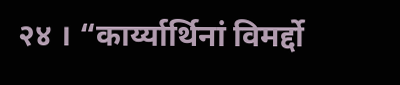२४ । “कार्य्यार्थिनां विमर्द्दो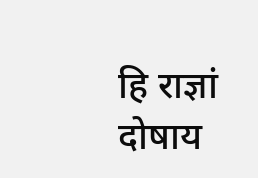हि राज्ञां दोषाय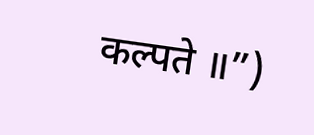कल्पते ॥”)